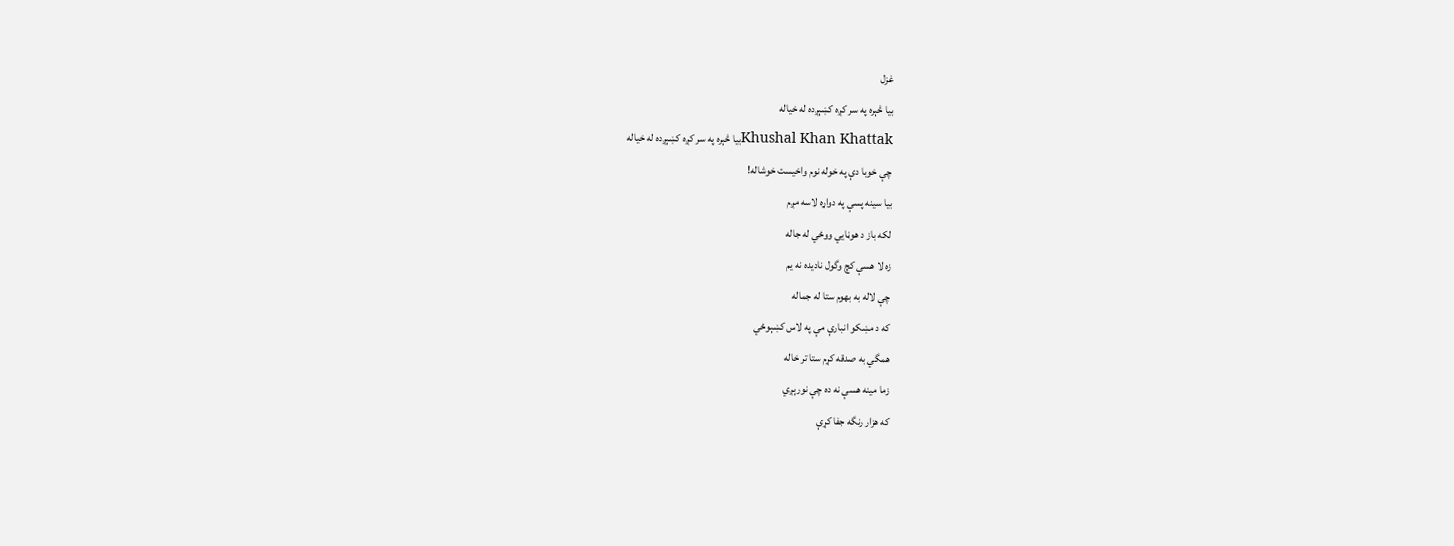غزل
بيا څېره په سر کږه کښېږده له خياله
Khushal Khan Khattakبيا څېره په سر کږه کښېږده له خياله
چې خوبا دې په خوله نوم واخيست خوشاله!
بيا سينه پسې په دواړه لاسه مږم
لکه باز د هوڼايي ووځي له جاله
زه لا هسې کچ وگول ناديده نه يم
چې لاله به بهوم ستا له جماله
که د مښکو انبارې مې په لاس کښېوځي
همگي به صدقه کړم ستا تر خاله
زما مينه هسې نه ده چې نورېږي
که هزار رنگه جفا کړې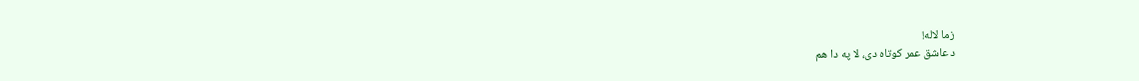زما لاله!
د عاشق عمر کوتاه دی، لا په دا هم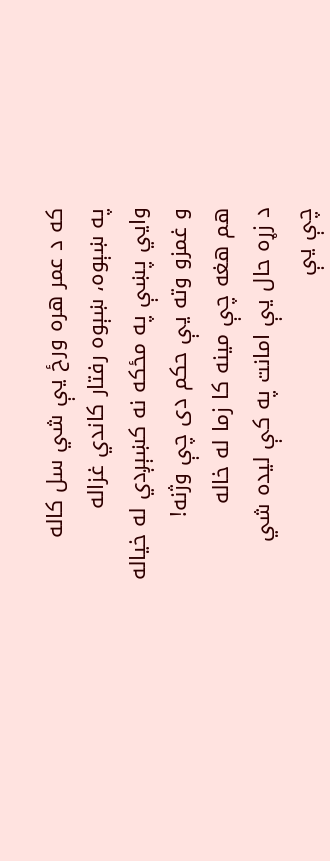که د عمر هره ورځ يې شي سل کاله
په ښېوه، ښېوه رفتار کاندي غزاله
وايي پښې په مځکه نه کښېږدي له خياله
و غمزو وته يې حکم دی چې وژنه!
هم هغه چې مينه کا زما له خاله
د زړه حال يې امانت په کې ليده شي
چې يې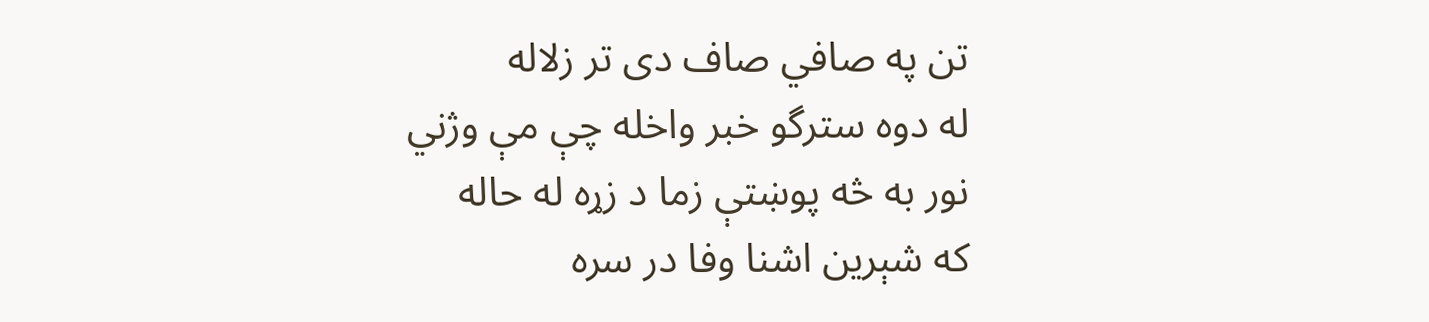تن په صافي صاف دی تر زلاله
له دوه سترگو خبر واخله چې مې وژني
نور به څه پوښتې زما د زړه له حاله
که شېرين اشنا وفا در سره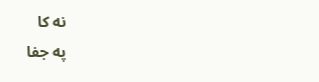نه کا
په جفا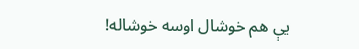يې هم خوشال اوسه خوشاله!